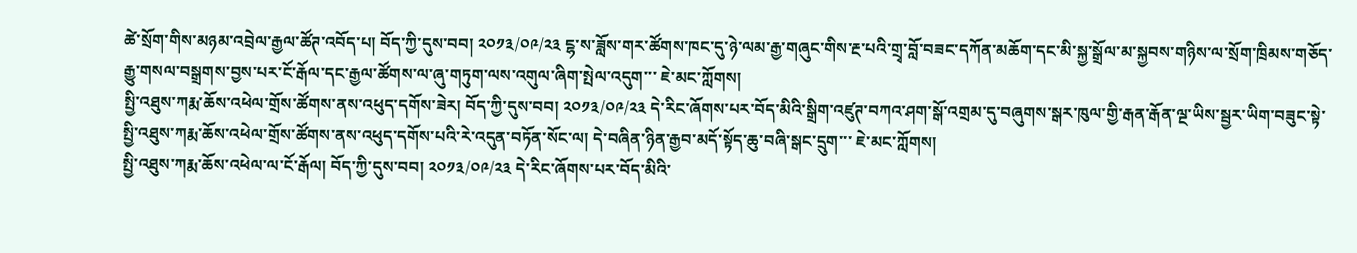ཚེ་སྲོག་གིས་མཉམ་འབྲེལ་རྒྱལ་ཚོཊ་འབོད་པ། བོད་ཀྱི་དུས་བབ། ༢༠༡༣/༠༩/༢༣ ངྷ་ས་ཟློས་གར་ཚོགས་ཁང་དུ་ཉེ་ལམ་རྒྱ་གཞུང་གིས་རྔ་པའི་གྲྭ་བློ་བཟང་དཀོན་མཆོག་དང་མི་སྐྱ་སྒྲོལ་མ་སྐྱབས་གཉིས་ལ་སྲོག་ཁྲིམས་གཅོད་རྒྱུ་གསལ་བསྒྲགས་བྱས་པར་ངོ་རྒོལ་དང་རྒྱལ་ཚོགས་ལ་ཞུ་གཏུག་ལས་འགུལ་ཞིག་སྤེལ་འདུག་་་ ཇེ་མང་ཀློགས།
སྤྱི་འཐུས་ཀརྨ་ཆོས་འཕེལ་གྲོས་ཚོགས་ནས་འཕུད་དགོས་ཟེར། བོད་ཀྱི་དུས་བབ། ༢༠༡༣/༠༩/༢༣ དེ་རིང་ཞོགས་པར་བོད་མིའི་སྒྲིག་འཛུཊ་བཀའ་ཤག་སྒོ་འགྲམ་དུ་བཞུགས་སྒར་ཁུལ་གྱི་རྒན་རྒོན་ལྔ་ཡིས་སྦྱར་ཡིག་བཟུང་སྟེ་སྤྱི་འཐུས་ཀརྨ་ཆོས་འཕེལ་གྲོས་ཚོགས་ནས་འཕུད་དགོས་པའི་རེ་འདུན་བཏོན་སོང་ལ། དེ་བཞིན་ཉིན་རྒྱབ་མདོ་སྟོད་ཆུ་བཞི་སྒང་དྲུག་་་ ཇེ་མང་ཀློགས།
སྤྱི་འཐུས་ཀརྨ་ཆོས་འཕེལ་ལ་ངོ་རྒོལ། བོད་ཀྱི་དུས་བབ། ༢༠༡༣/༠༩/༢༣ དེ་རིང་ཞོགས་པར་བོད་མིའི་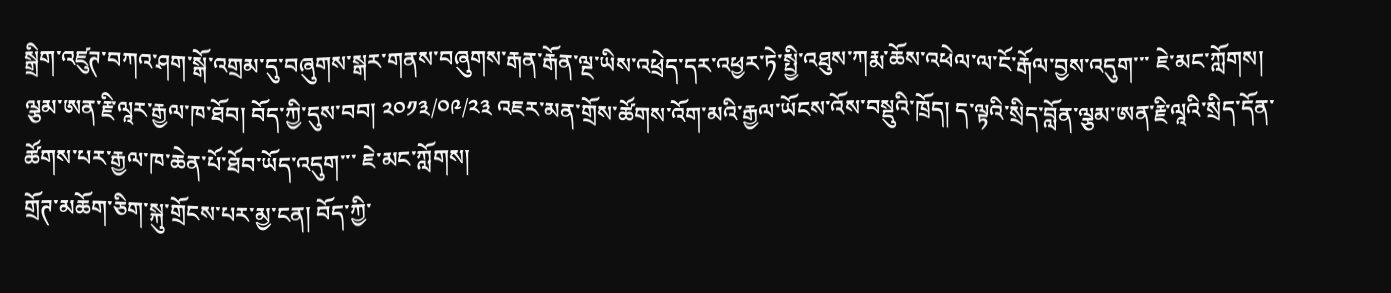སྒྲིག་འཛུཊ་བཀའ་ཤག་སྒོ་འགྲམ་དུ་བཞུགས་སྒར་གནས་བཞུགས་རྒན་རྒོན་ལྔ་ཡིས་འཕྲེད་དར་འཕྱར་ཏེ་སྤྱི་འཐུས་ཀརྨ་ཆོས་འཕེལ་ལ་ངོ་རྒོལ་བྱས་འདུག་་་ ཇེ་མང་ཀློགས།
ལྕམ་ཨན་རྗི་ལཱར་རྒྱལ་ཁ་ཐོབ། བོད་ཀྱི་དུས་བབ། ༢༠༡༣/༠༩/༢༣ འཇར་མན་གྲོས་ཚོགས་འོག་མའི་རྒྱལ་ཡོངས་འོས་བསྡུའི་ཁྲོད། ད་ལྟའི་སྲིད་བློན་ལྕམ་ཨན་རྗི་ལཱའི་སྲིད་དོན་ཚོགས་པར་རྒྱལ་ཁ་ཆེན་པོ་ཐོབ་ཡོད་འདུག་་་ ཇེ་མང་ཀློགས།
གྲོཊ་མཆོག་ཅིག་སྐུ་གྲོངས་པར་མྱ་ངན། བོད་ཀྱི་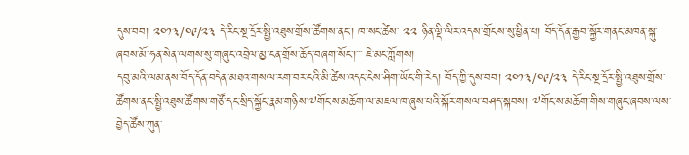དུས་བབ། ༢༠༡༣/༠༩/༢༣ དེ་རིང་སྔ་དྲོར་སྤྱི་འཐུས་གྲོས་ཚོགས་ནང་། ཁ་སང་ཚེས་ ༢༢ ཉིན་ལྡི་ལིར་འདས་གྲོངས་སུ་ཕྱིན་པ། བོད་དོན་རྒྱབ་སྐྱོར་གནང་མཁན་སྐུ་ཞབས་མོ་ཧན་སེན་ལགས་སུ་གཞུང་འབྲེལ་མྱ་ངན་གྲོས་ཆོད་བཞག་སོང་།་་་ ཇེ་མང་ཀློགས།
དབུ་མའི་ལམ་ནས་བོད་དོན་བདེན་མཐའ་གསལ་རག་བར་ངའི་མི་ཚེས་འདང་ངེས་ཤིག་ཡོང་གི་རེད། བོད་ཀྱི་དུས་བབ། ༢༠༡༣/༠༩/༢༣ དེ་རིང་སྔ་དྲོར་སྤྱི་འཐུས་གྲོས་ཚོགས་ནང་སྤྱི་འཐུས་ཚོགས་གཙོ་དང་སྲིད་སྐྱོང་རྣམ་གཉིས་༧གོང་ས་མཆོག་ལ་མཇལ་ཁ་ཞུས་པའི་སྐོར་གསལ་བཤད་སྐབས། ༧གོང་ས་མཆོག་གིས་གཞུང་ཞབས་ལས་བྱེད་ཚོས་ཀུན་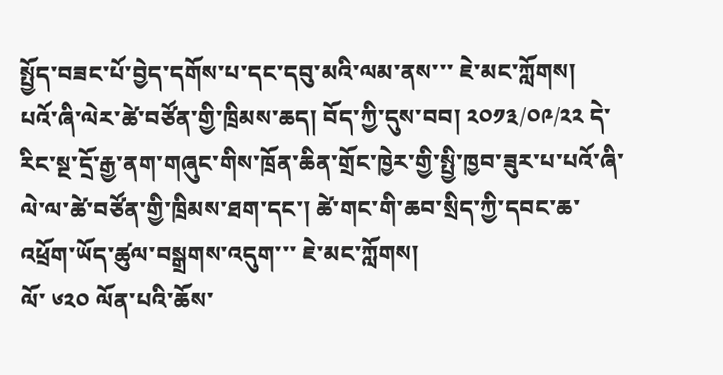སྤྱོད་བཟང་པོ་བྱེད་དགོས་པ་དང་དབུ་མའི་ལམ་ནས་་་ ཇེ་མང་ཀློགས།
པའོ་ཞི་ལེར་ཚེ་བཙོན་གྱི་ཁྲིམས་ཆད། བོད་ཀྱི་དུས་བབ། ༢༠༡༣/༠༩/༢༢ དེ་རིང་སྔ་དྲོ་རྒྱ་ནག་གཞུང་གིས་ཁྲོན་ཆིན་གྲོང་ཁྱེར་གྱི་སྤྱི་ཁྱབ་ཟུར་པ་པའོ་ཞི་ལེ་ལ་ཚེ་བཙོན་གྱི་ཁྲིམས་ཐག་དང་། ཚེ་གང་གི་ཆབ་སྲིད་ཀྱི་དབང་ཆ་འཕྲོག་ཡོད་ཚུལ་བསྒྲགས་འདུག་་་ ཇེ་མང་ཀློགས།
ལོ་ ༦༢༠ ལོན་པའི་ཆོས་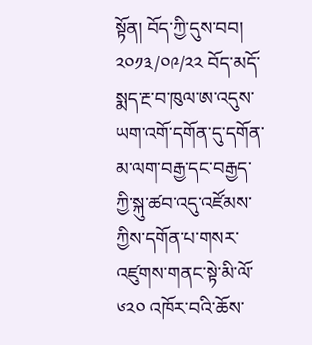སྟོན། བོད་ཀྱི་དུས་བབ། ༢༠༡༣/༠༩/༢༢ བོད་མདོ་སྨད་རྔ་བ་ཁུལ་ཨ་འདུས་ཡག་འགོ་དགོན་དུ་དགོན་མ་ལག་བརྒྱ་དང་བརྒྱད་ཀྱི་སྐུ་ཚབ་འདུ་འཛོམས་ཀྱིས་དགོན་པ་གསར་འཛུགས་གནང་སྟེ་མི་ལོ་ ༦༢༠ འཁོར་བའི་ཆོས་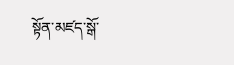སྟོན་མཛད་སྒོ་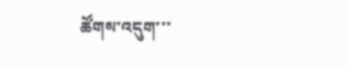ཚོགས་འདུག་་་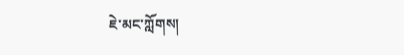ཇེ་མང་ཀློགས།